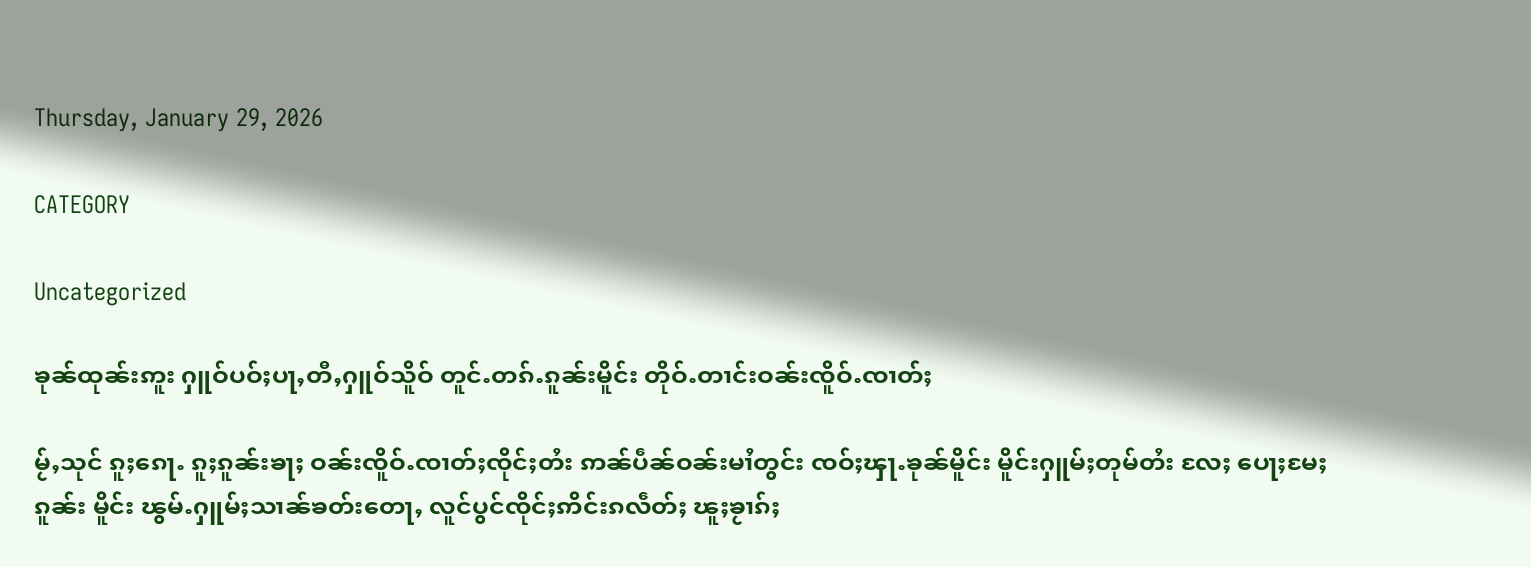Thursday, January 29, 2026

CATEGORY

Uncategorized

ၶုၼ်ထုၼ်းဢူး ႁူဝ်ပဝ်ႈပႃႇတီႇႁူဝ်သိူဝ် တူင်ႉတၵ်ႉၵူၼ်းမိူင်း တိုဝ်ႉတၢင်းဝၼ်းၸိူဝ်ႉၸၢတ်ႈ

မႂ်ႇသုင် ၵူႈၵေႃႉ ၵူႈၵူၼ်းၶႃႈ ဝၼ်းၸိူဝ်ႉၸၢတ်ႈၸိုင်ႈတႆး ဢၼ်ပဵၼ်ဝၼ်းမၢႆတွင်း ၸဝ်ႈၾႃႉၶုၼ်မိူင်း မိူင်းႁူမ်ႈတုမ်တႆး လႄႈ ပေႃႈမႄႈၵူၼ်း မိူင်း ၽွမ်ႉႁူမ်ႈသၢၼ်ၶတ်းတေႃႇ လူင်ပွင်ၸိုင်ႈဢိင်းၵလဵတ်ႈ ၽူႈၶႂၢၵ်ႈ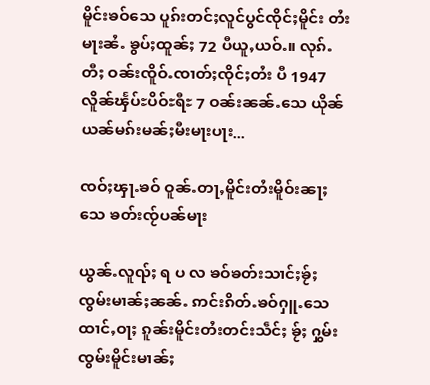မိူင်းၶဝ်သေ ပူၵ်းတင်ႈလူင်ပွင်ၸိုင်ႈမိူင်း တႆးမႃးၼႆႉ ၶွပ်ႈထူၼ်ႈ 72 ပီယူႇယဝ်ႉ။ လုၵ်ႉတီႈ ဝၼ်းၸိူဝ်ႉၸၢတ်ႈၸိုင်ႈတႆး ပီ 1947လိူၼ်ၾႅပ်ႊပိဝ်ႊရီႊ 7 ဝၼ်းၼၼ်ႉသေ ယိုၼ်ယၼ်မၵ်းမၼ်ႈမီးမႃးပႃး...

ၸဝ်ႈၾႃႉၶဝ် ဝူၼ်ႉတႃႇမိူင်းတႆးမိူဝ်းၼႃႈသေ ၶတ်းၸႂ်ပၼ်မႃး

ယွၼ်ႉလူၺ်ႈ ရ ပ လ ၶဝ်ၶတ်းသၢင်ႈၶႂ်ႈၸွမ်းမၢၼ်ႈၼၼ်ႉ ဢင်းၵိတ်ႉၶဝ်ႁူႉသေ ထၢင်ႇဝႃႈ ၵူၼ်းမိူင်းတႆးတင်းသဵင်ႈ ၶႂ်ႈ ႁွမ်းၸွမ်းမိူင်းမၢၼ်ႈ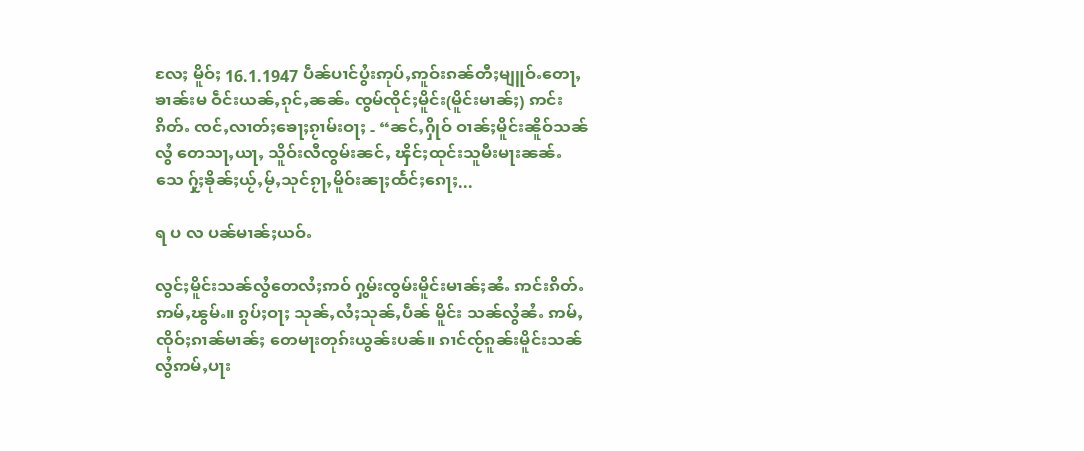လႄႈ မိူဝ်ႈ 16.1.1947 ပဵၼ်ပၢင်ပွႆးဢုပ်ႇဢူဝ်းၵၼ်တီႈမျူဝ်ႉတေႃႇၶၢၼ်းမ ဝဵင်းယၼ်ႇၵုင်ႇၼၼ်ႉ ၸွမ်ၸိုင်ႈမိူင်း(မိူင်းမၢၼ်ႈ) ဢင်းၵိတ်ႉ ၸင်ႇလၢတ်ႈၶေႃႈၵႂၢမ်းဝႃႈ - “ၼင်ႇႁိုဝ် ဝၢၼ်ႈမိူင်းၼိူဝ်သၼ်လွႆ တေသႃႇယႃႇ သိူဝ်းလီၸွမ်းၼင်ႇ ၾိင်ႈထုင်းသူမီးမႃးၼၼ်ႉသေ ႁႂ်ႈၶိုၼ်ႈယႂ်ႇမႂ်ႇသုင်ၵႂႃႇမိူဝ်းၼႃႈထႅင်ႈၵေႃႈ...

ရ ပ လ ပၼ်မၢၼ်ႈယဝ်ႉ

လွင်ႈမိူင်းသၼ်လွႆတေလႆႈဢဝ် ႁွမ်းၸွမ်းမိူင်းမၢၼ်ႈၼႆႉ ဢင်းၵိတ်ႉဢမ်ႇၽွမ်ႉ။ ၵွပ်ႈဝႃႈ သုၼ်ႇလႆႈသုၼ်ႇပဵၼ် မိူင်း သၼ်လွႆၼႆႉ ဢမ်ႇၸိုဝ်ႈၵၢၼ်မၢၼ်ႈ တေမႃးတုၵ်းယွၼ်းပၼ်။ ၵၢင်ၸႂ်ၵူၼ်းမိူင်းသၼ်လွႆဢမ်ႇပႃး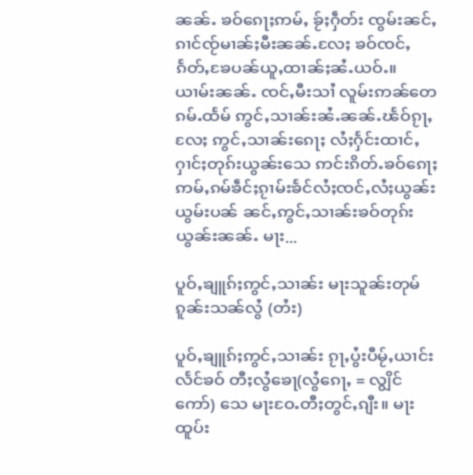ၼၼ်ႉ ၶဝ်ၵေႃႈဢမ်ႇ ၶႂ်ႈႁဵတ်း ၸွမ်းၼင်ႇၵၢင်ၸႂ်မၢၼ်ႈမီးၼၼ်ႉလႄႈ ၶဝ်ၸင်ႇၵႅတ်ႇၶႄပၼ်ယူႇထၢၼ်ႈၼႆႉယဝ်ႉ။ ယၢမ်းၼၼ်ႉ ၸင်ႇမီးသၢႆ လူမ်းဢၼ်တေၵမ်ႉထႅမ် ဢွင်ႇသၢၼ်းၼႆႉၼၼ်ႉၽႅဝ်ၵႂႃႇလႄႈ ဢွင်ႇသၢၼ်းၵေႃႈ လႆႈႁႅင်းထၢင်ႇႁၢင်ႈတုၵ်းယွၼ်းသေ ဢင်းၵိတ်ႉၶဝ်ၵေႃႈ ဢမ်ႇၵမ်ၶဵင်ႈၵႂၢမ်းၶႅင်လႆႈၸင်ႇလႆႈယွၼ်းယွမ်းပၼ် ၼင်ႇဢွင်ႇသၢၼ်းၶဝ်တုၵ်းယွၼ်းၼၼ်ႉ မႃး...

ပူဝ်ႇၶျူၵ်ႈဢွင်ႇသၢၼ်း မႃးသူၼ်းတုမ်ၵူၼ်းသၼ်လွႆ (တႆး)

ပူဝ်ႇၶျူၵ်ႈဢွင်ႇသၢၼ်း ၵႂႃႇပွႆးပီမႂ်ႇယၢင်းလႅင်ၶဝ် တီႈလွႆၶေႃ(လွႆၵေႃႇ = လျွိင်ကော်) သေ မႃးဝႄႉတီႈတွင်ႇၵျီး။ မႃးထူပ်း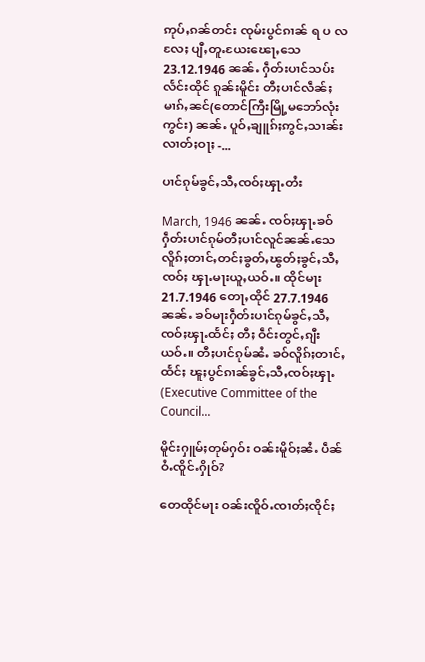ဢုပ်ႇၵၼ်တင်း ၸုမ်းပွင်ၵၢၼ် ရ ပ လ လႄႈ ပျီႇတူႉယႄးၽေႃႇသေ 23.12.1946 ၼၼ်ႉ ႁဵတ်းပၢင်သပ်းလႅင်းထိုင် ၵူၼ်းမိူင်း တီႈပၢင်လဵၼ်ႈမၢၵ်ႇၼင်(တောင်ကြီးမြို့မဘော်လုံးကွင်း) ၼၼ်ႉ ပူဝ်ႇၶျူၵ်ႈဢွင်ႇသၢၼ်း လၢတ်ႈဝႃႈ -...

ပၢင်ၵုမ်ၶွင်ႇသီႇၸဝ်ႈၾႃႉတႆး

March, 1946 ၼၼ်ႉ ၸဝ်ႈၾႃႉၶဝ် ႁဵတ်းပၢင်ၵုမ်တီႈပၢင်လူင်ၼၼ်ႉသေ လိူၵ်ႈတၢင်ႇတင်ႈၶွတ်ႇၽွတ်ႈၶွင်ႇသီႇ ၸဝ်ႈ ၾႃႉမႃးယူႇယဝ်ႉ။ ထိုင်မႃး 21.7.1946 တေႃႇထိုင် 27.7.1946 ၼၼ်ႉ ၶဝ်မႃးႁဵတ်းပၢင်ၵုမ်ၶွင်ႇသီႇၸဝ်ႈၾႃႉထႅင်ႈ တီႈ ဝဵင်းတွင်ႇၵျီးယဝ်ႉ။ တီႈပၢင်ၵုမ်ၼႆႉ ၶဝ်လိူၵ်ႈတၢင်ႇထႅင်ႈ ၽူႈပွင်ၵၢၼ်ၶွင်ႇသီႇၸဝ်ႈၾႃႉ (Executive Committee of the Council...

မိူင်းႁူမ်ႈတုမ်ႁဝ်း ဝၼ်းမိူဝ်ႈၼႆႉ ပဵၼ်ဝႆႉၸိူင်ႉႁိုဝ်?

တေထိုင်မႃး ဝၼ်းၸိူဝ်ႉၸၢတ်ႈၸိုင်ႈ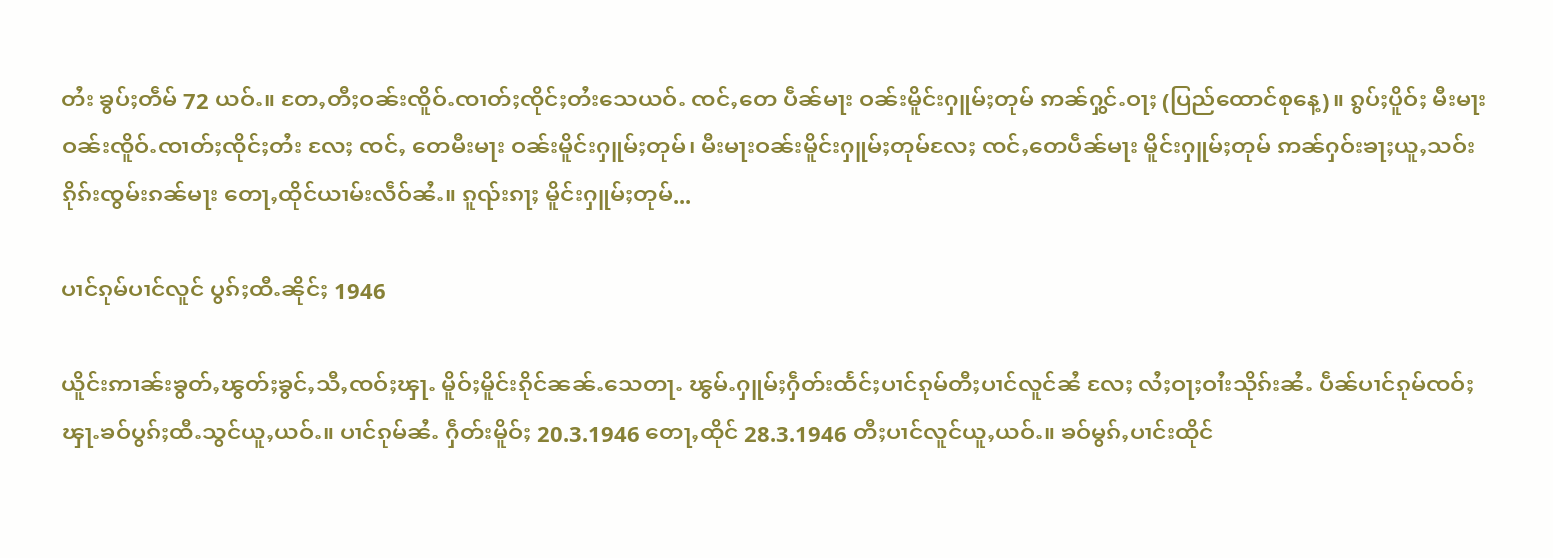တႆး ၶွပ်ႈတဵမ် 72 ယဝ်ႉ။ တႄႇတီႈဝၼ်းၸိူဝ်ႉၸၢတ်ႈၸိုင်ႈတႆးသေယဝ်ႉ ၸင်ႇတေ ပဵၼ်မႃး ဝၼ်းမိူင်းႁူမ်ႈတုမ် ဢၼ်ႁွင်ႉဝႃႈ (ပြည်ထောင်စုနေ့)။ ၵွပ်ႈပိူဝ်ႈ မီးမႃးဝၼ်းၸိူဝ်ႉၸၢတ်ႈၸိုင်ႈတႆး လႄႈ ၸင်ႇ တေမီးမႃး ဝၼ်းမိူင်းႁူမ်ႈတုမ်၊ မီးမႃးဝၼ်းမိူင်းႁူမ်ႈတုမ်လႄႈ ၸင်ႇတေပဵၼ်မႃး မိူင်းႁူမ်ႈတုမ် ဢၼ်ႁဝ်းၶႃႈယူႇသဝ်း ၵိုၵ်းၸွမ်းၵၼ်မႃး တေႃႇထိုင်ယၢမ်းလဵဝ်ၼႆႉ။ ၵူၺ်းၵႃႈ မိူင်းႁူမ်ႈတုမ်...

ပၢင်ၵုမ်ပၢင်လူင် ပွၵ်ႈထီႉၼိုင်ႈ 1946

ယိူင်းဢၢၼ်းၶွတ်ႇၽွတ်ႈၶွင်ႇသီႇၸဝ်ႈၾႃႉ မိူဝ်ႈမိူင်းၵိုင်ၼၼ်ႉသေတႃႉ ၽွမ်ႉႁူမ်ႈႁဵတ်းထႅင်ႈပၢင်ၵုမ်တီႈပၢင်လူင်ၼႆ လႄႈ လႆႈဝႃႈဝၢႆးသိုၵ်းၼႆႉ ပဵၼ်ပၢင်ၵုမ်ၸဝ်ႈၾႃႉၶဝ်ပွၵ်ႈထီႉသွင်ယူႇယဝ်ႉ။ ပၢင်ၵုမ်ၼႆႉ ႁဵတ်းမိူဝ်ႈ 20.3.1946 တေႃႇထိုင် 28.3.1946 တီႈပၢင်လူင်ယူႇယဝ်ႉ။ ၶဝ်မွၵ်ႇပၢင်းထိုင်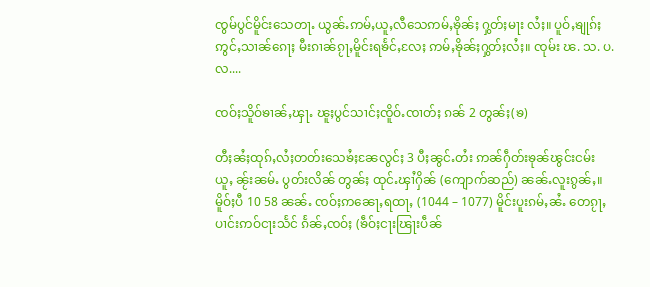ၸွမ်ပွင်မိူင်းသေတႃႉ ယွၼ်ႉဢမ်ႇယူႇလီသေဢမ်ႇၶိုၼ်ႈ ႁွတ်ႈမႃး လႆႈ။ ပူဝ်ႇၶျုၵ်ႈဢွင်ႇသၢၼ်ၵေႃႈ မီးၵၢၼ်ၵႂႃႇမိူင်းရၶႅင်ႇလႄႈ ဢမ်ႇၶိုၼ်ႈႁွတ်ႈလႆႈ။ ၸုမ်း ၽ. သ. ပ. လ....

ၸဝ်ႈသိူဝ်ၶၢၼ်ႇၾႃႉ ၽူႈပွင်သၢင်ႈၸိူဝ်ႉၸၢတ်ႈ ၵၼ် 2 တွၼ်ႈ(ၶ)

တီႈၼႆႈထုၵ်ႇလႆႈတတ်းသေၶႆႈၼႄလွင်ႈ 3 ပီႈၼွင်ႉတႆး ဢၼ်ႁဵတ်းၶုၼ်ၽွင်းငမ်းယူႇ ၼႂ်းၼမ်ႉ ပွတ်းလိၼ် တွၼ်ႈ ထုင်ႉၾၢႆႁိၼ် (ကျောက်ဆည်) ၼၼ်ႉလူးၵွၼ်ႇ။ မိူဝ်ႈပီ 10 58 ၼၼ်ႉ ၸဝ်ႈဢၼေႃႇရထႃႇ (1044 – 1077) မိူင်းပူးၵမ်ႇၼႆႉ တေၵႂႃႇပၢင်းဢဝ်ငႃးသႅင် ၵႅၼ်ႇၸဝ်ႈ (ၶဵဝ်ႈငႃးၽြႃးပဵၼ်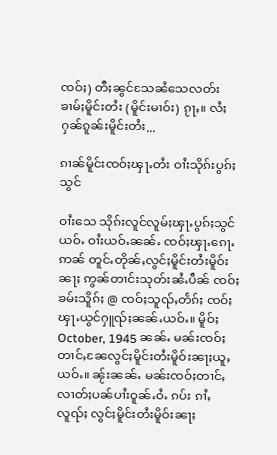ၸဝ်ႈ) တီႈၼွင်သႄၼႆသေလတ်းၶၢမ်ႈမိူင်းတႆး (မိူင်းမၢဝ်း) ၵႂႃႇ။ လႆႈႁၼ်ၵူၼ်းမိူင်းတႆး...

ၵၢၼ်မိူင်းၸဝ်ႈၾႃႉတႆး ဝၢႆးသိုၵ်းပွၵ်ႈသွင်

ဝၢႆးသေ သိုၵ်းလူင်လူမ်ႈၾႃႉပွၵ်ႈသွင်ယဝ်ႉ ဝၢႆးယဝ်ႉၼၼ်ႉ ၸဝ်ႈၾႃႉၵေႃႉဢၼ် တူင်ႉတိုၼ်ႇလွင်ႈမိူင်းတႆးမိူဝ်းၼႃႈ ဢွၼ်တၢင်းသုတ်းၼႆႉပဵၼ် ၸဝ်ႈၶမ်းသိူၵ်ႈ @ ၸဝ်ႈသူၺ်ႇတႅၵ်ႈ ၸဝ်ႈၾႃႉယွင်ႁူၺ်ႈၼၼ်ႉယဝ်ႉ။ မိူဝ်ႈ October, 1945 ၼၼ်ႉ မၼ်းၸဝ်ႈတၢင်ႇၼႄလွင်ႈမိူင်းတႆးမိူဝ်းၼႃႈယူႇယဝ်ႉ။ ၼႂ်းၼၼ်ႉ မၼ်းၸဝ်ႈတၢင်ႇလၢတ်ႈပၼ်ပၢႆးဝူၼ်ႉဝႆႉ ၵပ်း ၵၢႆႇလူၺ်ႈ လွင်ႈမိူင်းတႆးမိူဝ်းၼႃႈ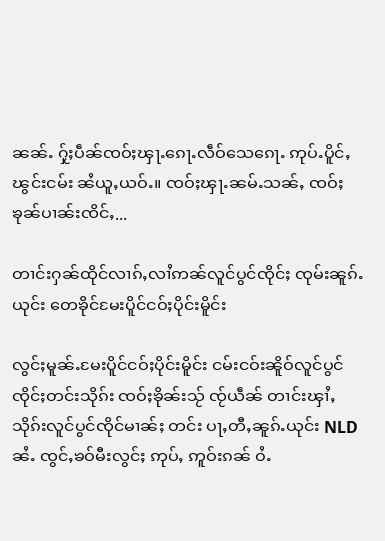ၼၼ်ႉ ႁႂ်ႈပဵၼ်ၸဝ်ႈၾႃႉၵေႃႉလဵဝ်သေၵေႃႉ ဢုပ်ႉပိူင်ႇၽွင်းငမ်း ၼႆယူႇယဝ်ႉ။ ၸဝ်ႈၾႃႉၼမ်ႉသၼ်ႇ ၸဝ်ႈၶုၼ်ပၢၼ်းၸိင်ႇ...

တၢင်းႁၼ်ထိုင်လၢၵ်ႇလၢႆဢၼ်လူင်ပွင်ၸိုင်ႈ ၸုမ်းၼူၵ်ႉယုင်း တေၶိုင်မႄးပိူင်ငဝ်ႈပိုင်းမိူင်း

လွင်ႈမူၼ်ႉမႄးပိူင်ငဝ်ႈပိုင်းမိူင်း ငမ်းငဝ်းၼိူဝ်လူင်ပွင်ၸိုင်ႈတင်းသိုၵ်း ၸဝ်ႈၶိုၼ်းသႂ် ၸႂ်ယဵၼ် တၢင်းၾၢႆႇသိုၵ်းလူင်ပွင်ၸိုင်မၢၼ်ႈ တင်း ပႃႇတီႇၼူၵ်ႉယုင်း NLD ၼႆႉ ၸွင်ႇၶဝ်မီးလွင်ႈ ဢုပ်ႇ ဢူဝ်းၵၼ် ဝႆႉ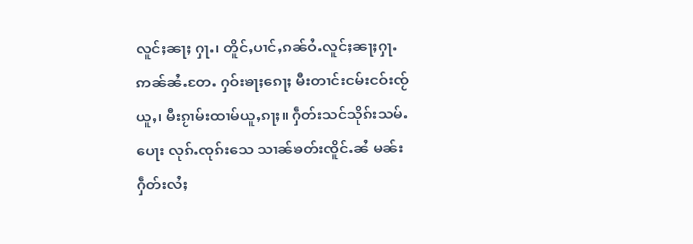လူင်ႈၼႃႈ ႁႃႉ၊ တိူင်ႇပၢင်ႇၵၼ်ဝႆႉလူင်ႈၼႃႈႁႃႉ ဢၼ်ၼႆႉတႄႉ ႁဝ်းၶႃႈၵေႃႈ မီးတၢင်းငမ်းငဝ်းၸႂ်ယူႇ၊ မီးၵႂၢမ်းထၢမ်ယူႇၵႃႈ။ ႁဵတ်းသင်သိုၵ်းသမ်ႉပေႃး လုၵ်ႉၸုၵ်းသေ သၢၼ်ၶတ်းၸိူင်ႉၼႆ မၼ်းႁဵတ်းလႆႈ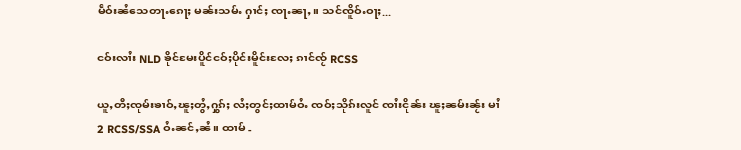မဵဝ်းၼႆသေတႃႉၵေႃႈ မၼ်းသမ်ႉ ႁၢင်ႈ ၸႃႉၼႃႇ။ သင်ၸိူဝ်ႉဝႃႈ...

ငဝ်းလၢႆး NLD ၶိုင်မႄးပိူင်ငဝ်ႈပိုင်းမိူင်းလႄႈ ၵၢင်ၸႂ် RCSS

ယူႇတီႈၸုမ်းၶၢဝ်ႇၽူႈတွႆႇႁွၵ်ႈ လႆႈတွင်ႈထၢမ်ဝႆႉ ၸဝ်ႈသိုၵ်းလူင် ၸၢႆးငိုၼ်း ၽူႈၼမ်းၼႂ်း မၢႆ 2 RCSS/SSA ဝႆႉၼင်ႇၼႆ။ ထၢမ် -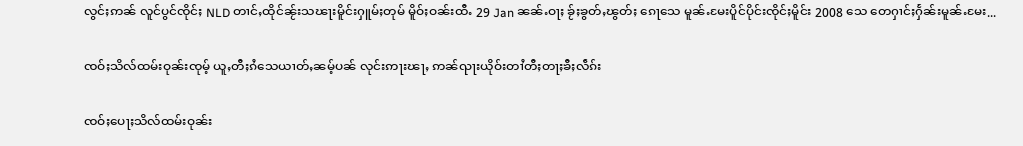လွင်ႈဢၼ် လူင်ပွင်ၸိုင်ႈ NLD တၢင်ႇထိုင်ၼႂ်းသၽႃးမိူင်းႁူမ်ႈတုမ် မိူဝ်ႈဝၼ်းထီႉ 29 Jan ၼၼ်ႉဝႃႈ ၶႂ်ႈၶွတ်ႇၽွတ်ႈ ၵေႃသေ မူၼ်ႉမႄးပိူင်ပိုင်းၸိုင်ႈမိူင်း 2008 သေ တေႁၢင်ႈႁႅၼ်းမူၼ်ႉမႄး...

ၸဝ်ႈသိလ်ထမ်းဝုၼ်းၸုမ့် ယူႇတီႈၵႆသေယၢတ်ႇၼမ့်ပၼ် လုင်းဢႃးၽႃႇ ဢၼ်ၺႃးယိုဝ်းတၢႆတီႈတႃႈၶီႈလဵၵ်း

ၸဝ်ႈပေႃႈသိလ်ထမ်းဝုၼ်း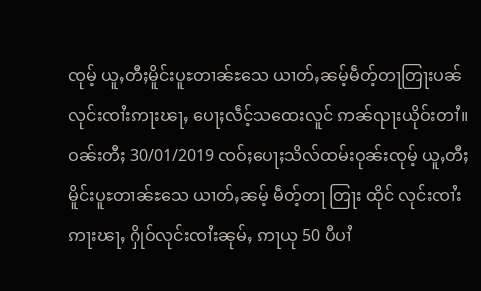ၸုမ့် ယူႇတီႈမိူင်းပူႊတၢၼ်ႊသေ ယၢတ်ႇၼမ့်မဵတ့်တႃတြႃးပၼ် လုင်းၸၢႆးဢႃးၽႃႇ ပေႃႈလဵင့်သထေးလူင် ဢၼ်ၺႃးယိုဝ်းတၢႆ။ ဝၼ်းတီႈ 30/01/2019 ၸဝ်ႈပေႃႈသိလ်ထမ်းဝုၼ်းၸုမ့် ယူႇတီႈမိူင်းပူႊတၢၼ်ႊသေ ယၢတ်ႇၼမ့် မဵတ့်တႃ တြႃး ထိုင် လုင်းၸၢႆးဢႃးၽႃႇ ႁိုဝ်လုင်းၸၢႆးၼုမ်ႇ ဢႃယု 50 ပီပၢႆ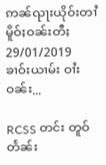ဢၼ်ၺႃးယိုဝ်းတၢႆ မိူဝ်ႈဝၼ်းတီႈ 29/01/2019 ၶၢဝ်းယၢမ်း ဝၢႆးဝၼ်း...

RCSS တင်း တူဝ်တႅၼ်း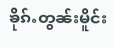ၶိုၵ်ႉတွၼ်းမိူင်း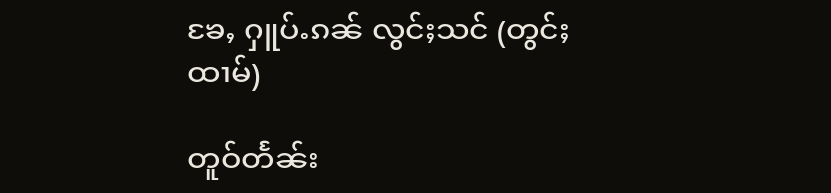ၶႄႇ ႁူပ်ႉၵၼ် လွင်ႈသင် (တွင်ႈထၢမ်)

တူဝ်တႅၼ်း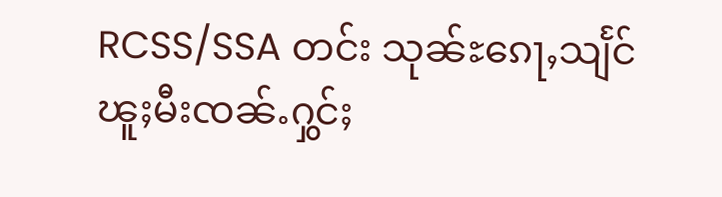RCSS/SSA တင်း သုၼ်ႊၵေႃႇသျႅင် ၽူႈမီးၸၼ်ႉႁွင်ႈ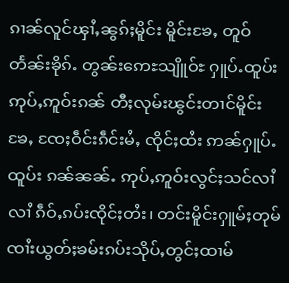ၵၢၼ်လူင်ၾၢႆႇၼွၵ်ႈမိူင်း မိူင်းၶႄႇ တူဝ်တႅၼ်းၶိုၵ်ႉ တွၼ်းဢေႊသျိူဝ်ႊ ႁူပ်ႉထူပ်းဢုပ်ႇဢူဝ်းၵၼ် တီႈလုမ်းၽွင်းတၢင်မိူင်းၶႄႇ ၸႄႈဝဵင်းၵဵင်းမႆႇ ၸိုင်ႈထႆး ဢၼ်ႁူပ်ႉထူပ်း ၵၼ်ၼၼ်ႉ ဢုပ်ႇဢူဝ်းလွင်ႈသင်လၢႆလၢႆ ၵဵဝ်ႇၵပ်းၸိုင်ႈတႆး၊ တင်းမိူင်းႁူမ်ႈတုမ် ၸၢႆးယွတ်ႈၶမ်းၵပ်းသိုပ်ႇတွင်ႈထၢမ်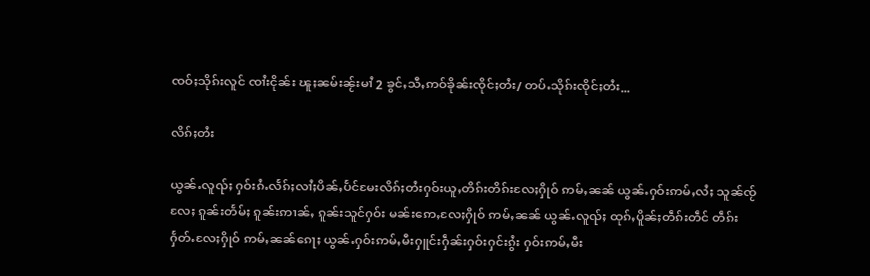ၸဝ်ႈသိုၵ်းလူင် ၸၢႆးငိုၼ်း ၽူႈၼမ်းၼႂ်းမၢႆ 2 ၶွင်ႇသီႇဢဝ်ၶိုၼ်းၸိုင်ႈတႆး/ တပ်ႉသိုၵ်းၸိုင်ႈတႆး...

လိၵ်ႈတႆး

ယွၼ်ႉလူၺ်ႈ ႁဝ်းၵႆႉလႅၵ်ႈလၢႆႈပိၼ်ႇပႅင်မႄးလိၵ်ႈတႆးႁဝ်းယူႇတိၵ်းတိၵ်းလႄႈႁိုဝ် ဢမ်ႇၼၼ် ယွၼ်ႉႁဝ်းဢမ်ႇလႆႈ သူၼ်ၸႂ်လႄႈ ၵူၼ်းတႅမ်ႈ ၵူၼ်းဢၢၼ်ႇ ၵူၼ်းသူင်ႁဝ်း မၼ်းဢေႇလႄႈႁိုဝ် ဢမ်ႇၼၼ် ယွၼ်ႉလူၺ်ႈ ထုၵ်ႇပိူၼ်ႈတဵၵ်းတဵင် တဵၵ်းႁႅတ်ႉလႄႈႁိုဝ် ဢမ်ႇၼၼ်ၵေႃႈ ယွၼ်ႉႁဝ်းဢမ်ႇမီးႁူင်းႁဵၼ်းႁဝ်းႁင်းၵွႆး ႁဝ်းဢမ်ႇမီး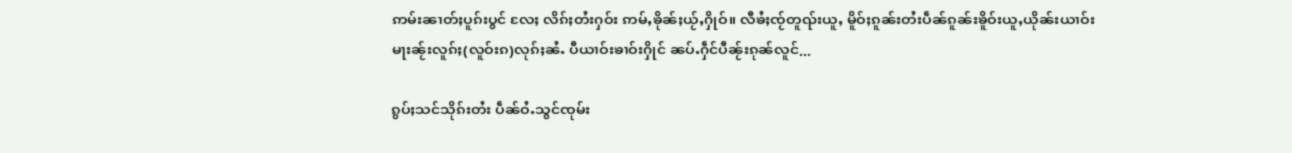ဢမ်းၼၢတ်ႈပူၵ်းပွင် လႄႈ လိၵ်ႈတႆးႁဝ်း ဢမ်ႇၶိုၼ်ႈယႂ်ႇႁိုဝ်။ လီၶႆႈၸႂ်တူၺ်းယူႇ မိူဝ်ႈၵူၼ်းတႆးပဵၼ်ၵူၼ်းၶိူဝ်းယူႇယိုၼ်းယၢဝ်း မႃးၼႂ်းလူၵ်ႈ(လူဝ်းၵ)လုၵ်ႈၼႆႉ ပီယၢဝ်းၶၢဝ်းႁိုင် ၼပ်ႉႁဵင်ပီၼႂ်းၵုၼ်လူင်...

ၵွပ်ႈသင်သိုၵ်းတႆး ပဵၼ်ဝႆႉသွင်ၸုမ်း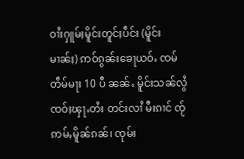ဝၢႆးႁူမ်ႈမိူင်းတူင်ႈပဵင်း (မိူင်းမၢၼ်ႈ) ဢဝ်ၵွၼ်းၶေႃယဝ်ႉ ၸမ်တဵမ်မႃး 10 ပီ ၼၼ်ႉ မိူင်းသၼ်လွႆ ၸဝ်ႈၾႃႉတႆး တင်းလၢႆ မီးၵၢင် ၸႂ် ဢမ်ႇမိူၼ်ၵၼ်၊ ၸုမ်း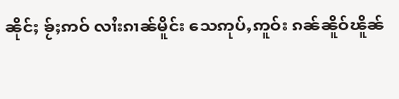ၼိုင်ႈ ၶႂ်ႈဢဝ် လၢႆးၵၢၼ်မိူင်း သေဢုပ်ႇဢူဝ်း ၵၼ်ၼိူဝ်ၽိူၼ်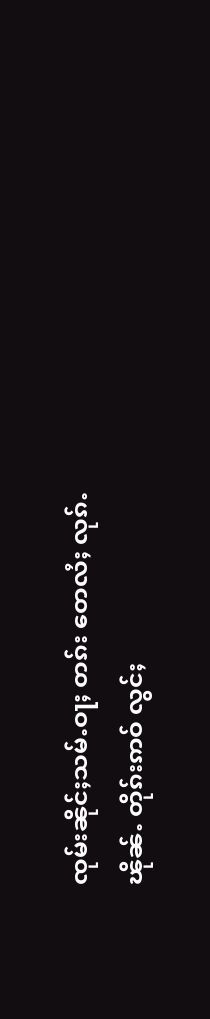ၸုမ်းၼိုင်ႈသမ်ႉဝႃႈ တၵ်း တေလႆႈ လုၵ်ႉၽိုၼ်ႉ တိုၵ်းဢဝ် လွင်ႈ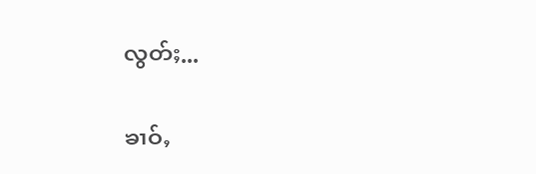လွတ်ႈ...

ၶၢဝ်ႇ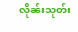လိုၼ်းသုတ်း